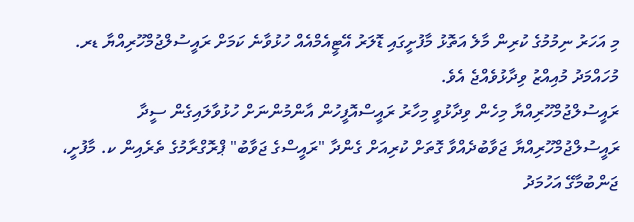މި އަހަރު ނިމުމުގެ ކުރިން މާލެ އަތޮޅު މާފުށީގައި ޑޮލަރު އޭޓީއެމްއެއް ހުޅުވާނެ ކަމަށް ރައީސުލްޖުމްހޫރިއްޔާ ޑރ. މުހައްމަދު މުއިއްޒު ވިދާޅުވެއްޖެ އެވެ.
ރައީސުލްޖުމްހޫރިއްޔާ މިހެން ވިދާޅުވީ މިހާރު ރައީސްއޮފީހުން އާންމުންނަށް ހުޅުވާލައިގެން ސީދާ ރައީސުލްޖުމްހޫރިއްޔާ ޖަވާބުދެއްވާ ގޮތަށް ކުރިއަށް ގެންދާ "ރައީސްގެ ޖަވާބު" ޕްރޮގްރާމުގެ ތެރެއިން ކ. މާފުށީ، ޖަންބުމާގޭ އަހުމަދު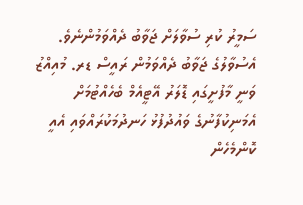ސަމީރު ކުރި ސުވާލަށް ޖަވާބު ދެއްވަމުންނެވެ.
އެސުވާލުގެ ޖަވާބު ދެއްވަމުން ރައީސް ޑރ. މުއިއްޒު ވަނީ މާފުށީގައި ޑޮލަރު އޭޓީއެމް ބެހެއްޓުމަށް އެމަނިކުފާނުގެ ވައުދުފުޅު ހަނދުމަކުރައްވައި އެއީ ކޮންމެހެން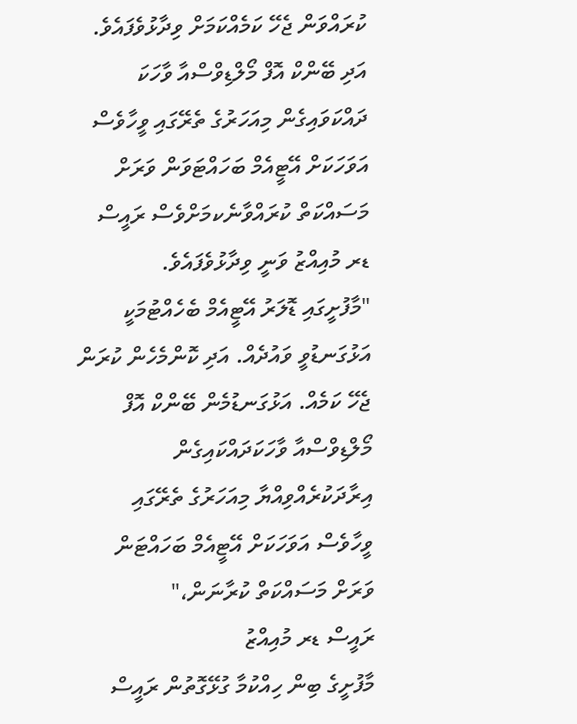ކުރައްވަން ޖެހޭ ކަމެއްކަމަށް ވިދާޅުވެފައެވެ. އަދި ބޭންކް އޮފް މޯލްޑިވްސްއާ ވާހަކަ ދައްކަވައިގެން މިއަހަރުގެ ތެރޭގައި ވީހާވެސް އަވަހަކަށް އޭޓީއެމް ބަހައްޓަވަން ވަރަށް މަސައްކަތް ކުރައްވާނެކމަށްވެސް ރައީސް ޑރ މުއިއްޒު ވަނީ ވިދާޅުވެފައެވެ.
"މާފުށީގައި ޑޮލަރު އޭޓީއެމް ބެހެއްޓުމަކީ އަޅުގަނޑުވީ ވައުދެއް. އަދި ކޮންމެހެން ކުރަން ޖެހޭ ކަމެއް. އަޅުގަނޑުމެން ބޭންކް އޮފް މޯލްޑިވްސްއާ ވާހަކަދައްކައިގެން އިރާދަކުރެއްވިއްޔާ މިއަހަރުގެ ތެރޭގައި ވީހާވެސް އަވަހަކަށް އޭޓީއެމް ބަހައްޓަން ވަރަށް މަސައްކަތް ކުރާނަން،"
ރައީސް ޑރ މުއިއްޒު
މާފުށީގެ ބިން ހިއްކުމާ ގުޅޭގޮތުން ރައީސް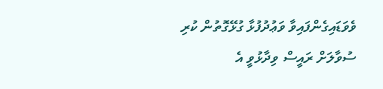ވެވަޑައިގެންފައިވާ ވަޢުދުފުޅާ ގުޅޭގޮތުން ކުރި ސުވާލަށް ރައީސް ވިދާޅުވީ އެ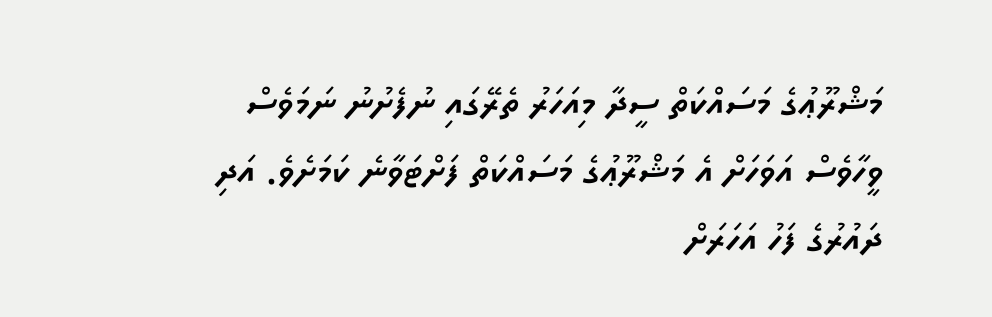މަޝްރޫޢުގެ މަސައްކަތް ސީދާ މިއަހަރު ތެރޭގައި ނުފެށުނު ނަމަވެސް ވީހާވެސް އަވަހަށް އެ މަޝްރޫޢުގެ މަސައްކަތް ފަށްޓަވާނެ ކަމަށެވެ. އަދި ދައުރުގެ ފަހު އަހަރަށް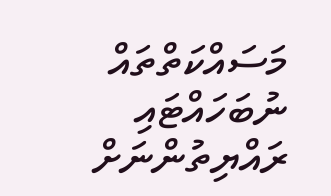މަސައްކަތްތައް ނުބަހައްޓައި ރައްޔިތުންނަށް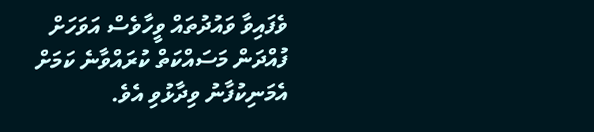ވެފައިވާ ވައުދުތައް ވީހާވެސް އަވަހަށް ފުއްދަން މަސައްކަތް ކުރައްވާނެ ކަމަށް އެމަނިކުފާނު ވިދާޅުވި އެވެ.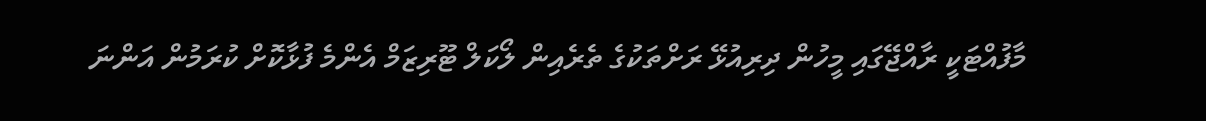މާފުއްޓަކީ ރާއްޖޭގައި މީހުން ދިރިއުޅޭ ރަށްތަކުގެ ތެރެއިން ލޯކަލް ޓޫރިޒަމް އެންމެ ފުޅާކޮށް ކުރަމުން އަންނަ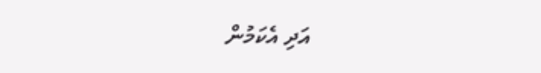އަދި އެކަމުން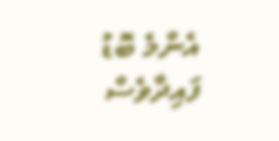އެންމެ ބޮޑު ފައިދާވެސް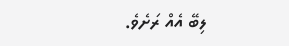ލިބޭ އެއް ރަށެވެ.